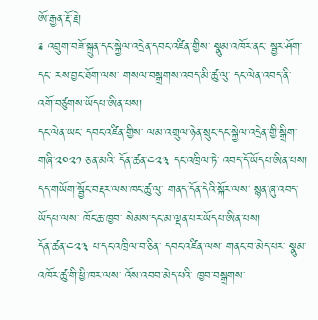ཨོ་རྒྱན་རྡོ་རྗེ།
༉ འབྲུག་བཟོ་སྐྲུན་དང་སྐྱེལ་འདྲེན་དབང་འཛིན་གྱིས་ སྣུམ་འཁོར་ནང་ སྦྱར་ཤོག་དང་ རས་བྱང་ཐོག་ལས་ གསལ་བསྒྲགས་འབད་མི་ཚུ་ལུ་ དང་ལེན་འབད་ནི་ འགོ་བཙུགས་ཡོདཔ་ཨིན་པས།
དང་ལེན་ཡང་ དབང་འཛིན་གྱིས་ ལམ་འགྲུལ་ཉེན་སྲུང་དང་སྐྱེལ་འདྲེན་གྱི་སྒྲིག་གཞི་༢༠༢༡ ཅན་མའི་ དོན་ཚན་༤༢༣ དང་འཁྲིལ་ཏེ་ འབད་དོ་ཡོདཔ་ཨིན་པས།
དད་གཡོག་སྦྱོང་བརྡར་ལས་ཁང་ཚུ་ལུ་ གནད་དོན་དེའི་སྐོར་ལས་ སྙན་ཞུ་འབད་ཡོདཔ་ལས་ ཁོང་ཆ་ཁྱབ་ སེམས་དང་མ་ལྡན་པར་ཡོདཔ་ཨིན་པས།
དོན་ཚན་༤༢༣ པ་དང་འཁྲིལ་བ་ཅིན་ དབང་འཛིན་ལས་ གནང་བ་མེད་པར་ སྣུམ་འཁོར་ཚུ་གི་ཕྱི་ཁར་ལས་ འོས་འབབ་མེད་པའི་ ཁྱབ་བསྒྲགས་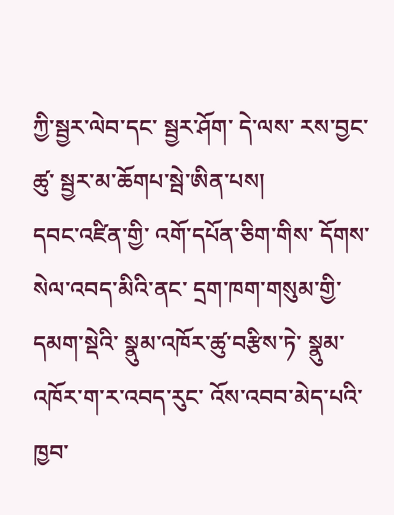ཀྱི་སྦྱར་ལེབ་དང་ སྦྱར་ཤོག་ དེ་ལས་ རས་བྱང་ཚུ་ སྦྱར་མ་ཆོགཔ་སྦེ་ཨིན་པས།
དབང་འཛིན་གྱི་ འགོ་དཔོན་ཅིག་གིས་ དོགས་སེལ་འབད་མིའི་ནང་ དྲག་ཁག་གསུམ་གྱི་དམག་སྡེའི་ སྣུམ་འཁོར་ཚུ་བརྩིས་ཏེ་ སྣུམ་འཁོར་ག་ར་འབད་རུང་ འོས་འབབ་མེད་པའི་ ཁྱབ་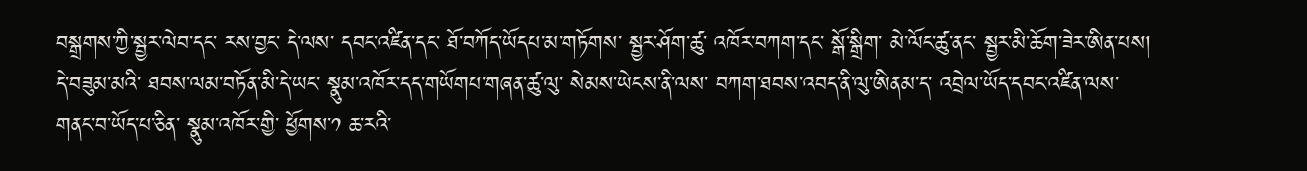བསྒྲགས་ཀྱི་སྦྱར་ལེབ་དང་ རས་བྱང་ དེ་ལས་ དབང་འཛིན་དང་ ཐོ་བཀོད་ཡོདཔ་མ་གཏོགས་ སྦྱར་ཤོག་ཚུ་ འཁོར་བཀག་དང་ སྒོ་སྒྲིག་ མེ་ལོང་ཚུ་ནང་ སྦྱར་མི་ཆོག་ཟེར་ཨིན་པས།
དེ་བཟུམ་མའི་ ཐབས་ལམ་བཏོན་མི་དེ་ཡང་ སྣུམ་འཁོར་དད་གཡོགཔ་གཞན་ཚུ་ལུ་ སེམས་ཡེངས་ནི་ལས་ བཀག་ཐབས་འབད་ནི་ལུ་ཨིནམ་ད་ འབྲེལ་ཡོད་དབང་འཛིན་ལས་ གནང་བ་ཡོད་པ་ཅིན་ སྣུམ་འཁོར་གྱི་ ཕྱོགས་༡ ཆ་རའི་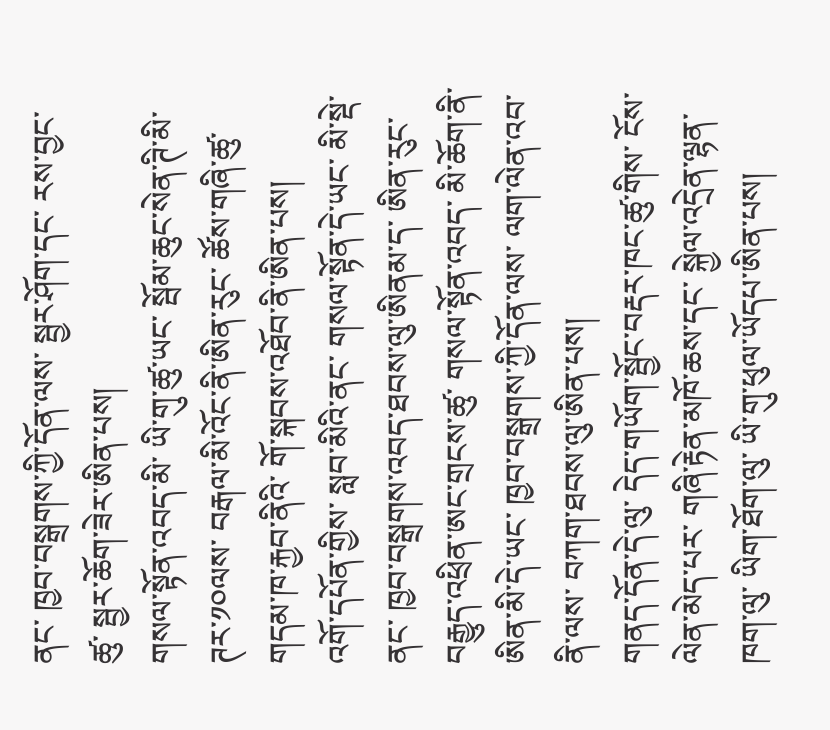ནང་ ཁྱབ་བསྒྲགས་ཀྱི་དོན་ལས་ སྦྱར་ཤོག་དང་ རས་བྱང་ཚུ་ སྦྱར་ཆོག་ཟེར་ཨིན་པས།
གསལ་སྟོན་འབད་མི་ ཡི་གུ་ཚུ་ཡང་ སྦོམ་ཆུང་སེན་ཊི་མི་ཊར་༡༠ལས་ བརྒལ་མི་འོང་ནི་ཨིན་རུང་ ཚོས་གཞི་ཚུ་ གདམ་ཁ་རྐྱབ་ནིའི་ གོ་སྐབས་འཐོབ་ནི་ཨིན་པས།
འགོ་དཔོན་གྱིས་ སླབ་མིའི་ནང་ གསལ་སྟོན་དེ་ཡང་ མི་སྡེ་ནང་ ཁྱབ་བསྒྲགས་འབད་ཐབས་ལུ་ཨིནམ་ད་ ཨིན་རུང་ བརྒྱུད་འཕྲིན་ཨང་གྲངས་ཚུ་ གསལ་སྟོན་འབད་ མི་ཆོག་ནི་ཨིན་མི་དེ་ཡང་ ཁྱབ་བསྒྲགས་ཀྱི་དོན་ལས་ ལག་ལེན་འབ་ནི་ལས་ བཀག་ཐབས་ལུ་ཨིན་པས།
གནད་དོན་དེ་ལུ་ དེད་གཡོག་སྦྱོང་བརྡར་ཁང་ཚུ་གིས་ ངོས་ལེན་མེད་པར་ གཞི་རྟེན་མཁོ་ཆས་དང་ སྐྱེལ་འདྲེན་ལྷན་ཁག་ལུ་ ཡིག་ཐོག་ལུ་ ཡི་གུ་ཕུལ་ཡོདཔ་ཨིན་པས།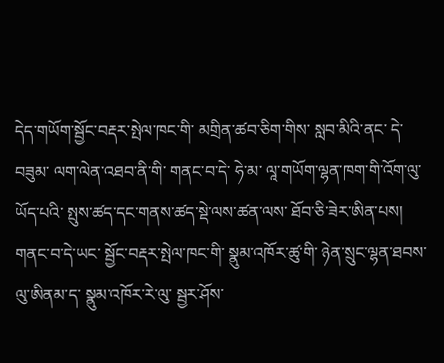དེད་གཡོག་སྦྱོང་བརྡར་སྤེལ་ཁང་གི་ མགྲིན་ཚབ་ཅིག་གིས་ སླབ་མིའི་ནང་ དེ་བཟུམ་ ལག་ལེན་འཐབ་ནི་གི་ གནང་བ་དེ་ ཧེ་མ་ ལཱ་གཡོག་ལྷན་ཁག་གི་འོག་ལུ་ཡོད་པའི་ སྤུས་ཚད་དང་གནས་ཚད་སྡེ་ལས་ཚན་ལས་ ཐོབ་ཅི་ཟེར་ཨིན་པས།
གནང་བ་དེ་ཡང་ སྦྱོང་བརྡར་སྤེལ་ཁང་གི་ སྣུམ་འཁོར་ཚུ་གི་ ཉེན་སྲུང་ལྷན་ཐབས་ལུ་ཨིནམ་ད་ སྣུམ་འཁོར་རེ་ལུ་ སྦྱར་ཤོས་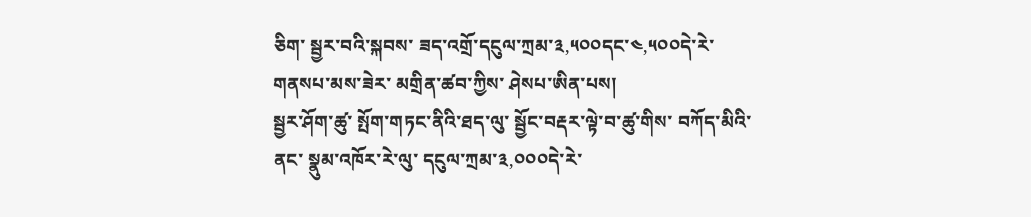ཅིག་ སྦྱར་བའི་སྐབས་ ཟད་འགྲོ་དངུལ་ཀྲམ་༣,༥༠༠དང་༤,༥༠༠དེ་རེ་ གནསཔ་མས་ཟེར་ མགྲིན་ཚབ་ཀྱིས་ ཤེསཔ་ཨིན་པས།
སྦྱར་ཤོག་ཚུ་ སྤོག་གཏང་ནིའི་ཐད་ལུ་ སྦྱོང་བརྡར་ལྟེ་བ་ཚུ་གིས་ བཀོད་མིའི་ནང་ སྣུམ་འཁོར་རེ་ལུ་ དངུལ་ཀྲམ་༣,༠༠༠དེ་རེ་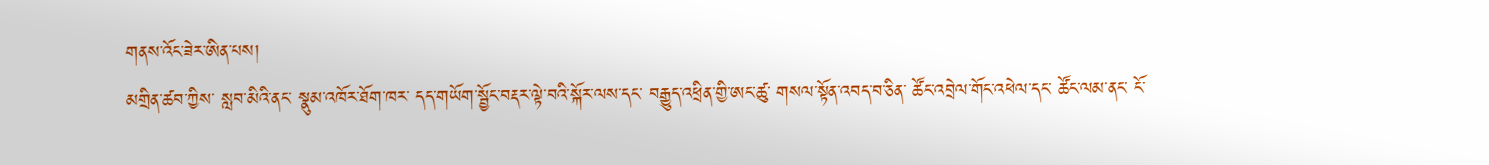གནས་འོང་ཟེར་ཨིན་པས།
མགྲིན་ཚབ་ཀྱིས་ སླབ་མིའི་ནང་ སྣུམ་འཁོར་ཐོག་ཁར་ དད་གཡོག་སྦྱོང་བརྡར་ལྟེ་བའི་སྐོར་ལས་དང་ བརྒྱུད་འཕྲིན་གྱི་ཨང་ཚུ་ གསལ་སྟོན་འབད་བ་ཅིན་ ཚོང་འབྲེལ་གོང་འཕེལ་དང་ ཚོང་ལམ་ནང་ ངོ་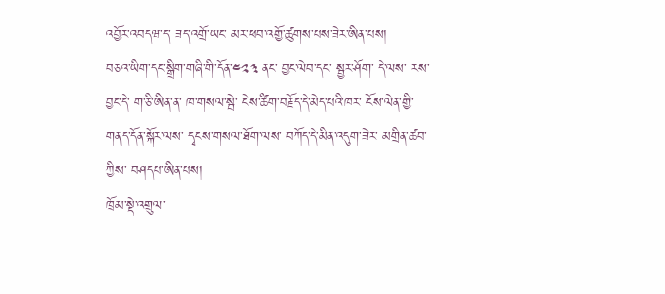འབྱོར་འབདཝ་ད་ ཟད་འགྲོ་ཡང་ མར་ཕབ་འགྱོ་ཚུགས་པས་ཟེར་ཨིན་པས།
བཅའ་ཡིག་དང་སྒྲིག་གཞི་གི་དོན་༤༢༣ ནང་ བྱང་ལེབ་དང་ སྦྱར་ཤོག་ དེ་ལས་ རས་བྱང་དེ་ ག་ཅི་ཨིན་ན་ ཁ་གསལ་སྦེ་ ངེས་ཚིག་བརྗོད་དེ་མེད་པའི་ཁར་ ངོས་ལེན་གྱི་གནད་དོན་སྐོར་ལས་ དྭངས་གསལ་ཐོག་ལས་ བཀོད་དེ་མིན་འདུག་ཟེར་ མགྲིན་ཚབ་ཀྱིས་ བཤདཔ་ཨིན་པས།
ཁྲོམ་སྡེ་འགྲུལ་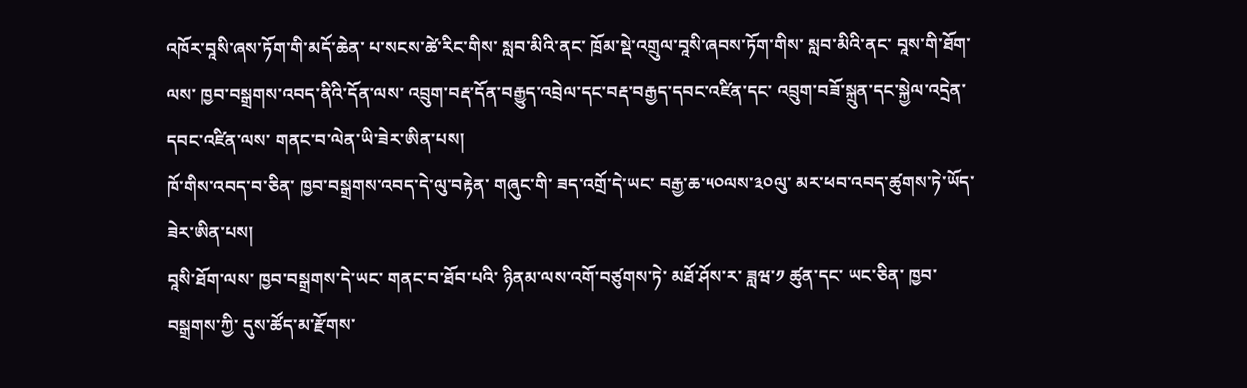འཁོར་བཱསི་ཞས་ཏོག་གི་མདོ་ཆེན་ པ་སངས་ཚེ་རིང་གིས་ སླབ་མིའི་ནང་ ཁྲོམ་སྡེ་འགྲུལ་བཱསི་ཞབས་ཏོག་གིས་ སླབ་མིའི་ནང་ བཱས་གི་ཐོག་ལས་ ཁྱབ་བསྒྲགས་འབད་ནིའི་དོན་ལས་ འབྲུག་བརྡ་དོན་བརྒྱུད་འབྲེལ་དང་བརྡ་བརྒྱད་དབང་འཛིན་དང་ འབྲུག་བཟོ་སྐྲུན་དང་སྐྱེལ་འདྲེན་དབང་འཛིན་ལས་ གནང་བ་ལེན་ཡི་ཟེར་ཨིན་པས།
ཁོ་གིས་འབད་བ་ཅིན་ ཁྱབ་བསྒྲགས་འབད་དེ་ལུ་བརྟེན་ གཞུང་གི་ ཟད་འགྲོ་དེ་ཡང་ བརྒྱ་ཆ་༥༠ལས་༣༠ལུ་ མར་ཕབ་འབད་ཚུགས་ཏེ་ཡོད་ཟེར་ཨིན་པས།
བཱསི་ཐོག་ལས་ ཁྱབ་བསྒྲགས་དེ་ཡང་ གནང་བ་ཐོབ་པའི་ ཉིནམ་ལས་འགོ་བཙུགས་ཏེ་ མཐོ་ཤོས་ར་ ཟླཝ་༡ ཚུན་དང་ ཡང་ཅིན་ ཁྱབ་བསྒྲགས་ཀྱི་ དུས་ཚོད་མ་རྫོགས་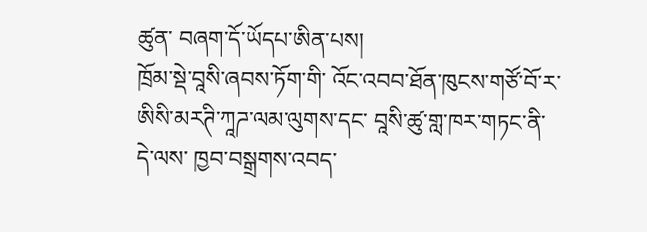ཚུན་ བཞག་དོ་ཡོདཔ་ཨིན་པས།
ཁྲོམ་སྡེ་བཱསི་ཞབས་ཏོག་གི་ འོང་འབབ་ཐོན་ཁུངས་གཙོ་བོ་ར་ ཨིསི་མརཊི་ཀཱཌ་ལམ་ལུགས་དང་ བཱསི་ཚུ་གླ་ཁར་གཏང་ནི་ དེ་ལས་ ཁྱབ་བསྒྲགས་འབད་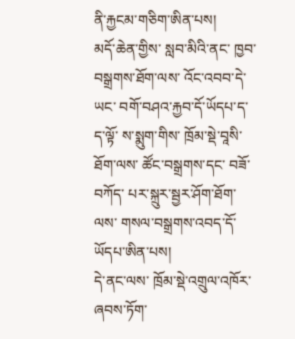ནི་རྐྱངམ་གཅིག་ཨིན་པས།
མདོ་ཆེན་གྱིས་ སླབ་མིའི་ནང་ ཁྱབ་བསྒྲགས་ཐོག་ལས་ འོང་འབབ་དེ་ཡང་ བགོ་བཤའ་རྐྱབ་དོ་ཡོདཔ་ད་ ད་ལྟོ་ ས་སྨུག་གིས་ ཁྲོམ་སྡེ་བཱསི་ཐོག་ལས་ ཚོང་བསྒྲགས་དང་ བཟོ་བཀོད་ པར་སྐྲུར་སྦྱར་ཤོག་ཐོག་ལས་ གསལ་བསྒྲགས་འབད་དོ་ཡོདཔ་ཨིན་པས།
དེ་ནང་ལས་ ཁྲོམ་སྡེ་འགྲུལ་འཁོར་ཞབས་ཏོག་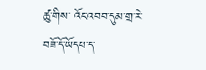ཚུ་གིས་ འོང་འབབ་དུམ་གྲ་རེ་ བཟོ་དོ་ཡོདཔ་ད་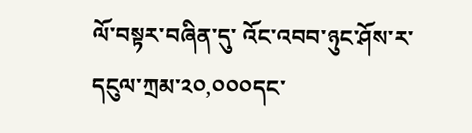ལོ་བསྟར་བཞིན་དུ་ འོང་འབབ་ཉུང་ཤོས་ར་ དངུལ་ཀྲམ་༢༠,༠༠༠དང་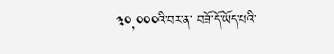༣༠,༠༠༠འི་བར་ན་ བཟོ་དོ་ཡོད་པའི་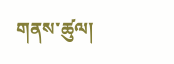གནས་ཚུལ།